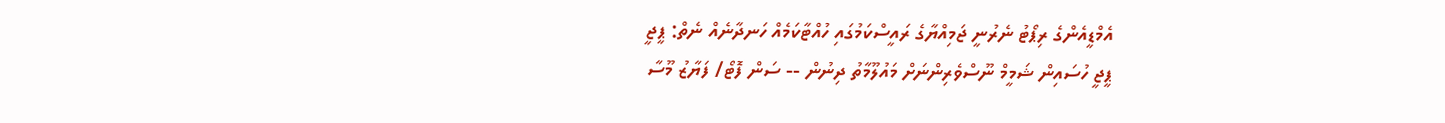އެމްޑީއެންގެ ރިޕޯޓު ނެރުނީ ޖަމިއްޔާގެ ރައީސްކަމުގައި ހުއްޓާކަމެއް ހަނދާނެއް ނެތް: ޕީޖީ
ޕީޖީ ހުސައިން ޝަމީމް ނޫސްވެރިންނަށް މައުލޫމާތު ދިނުން -- ސަން ފޮޓޯ/ ފަޔާޒު މޫސާ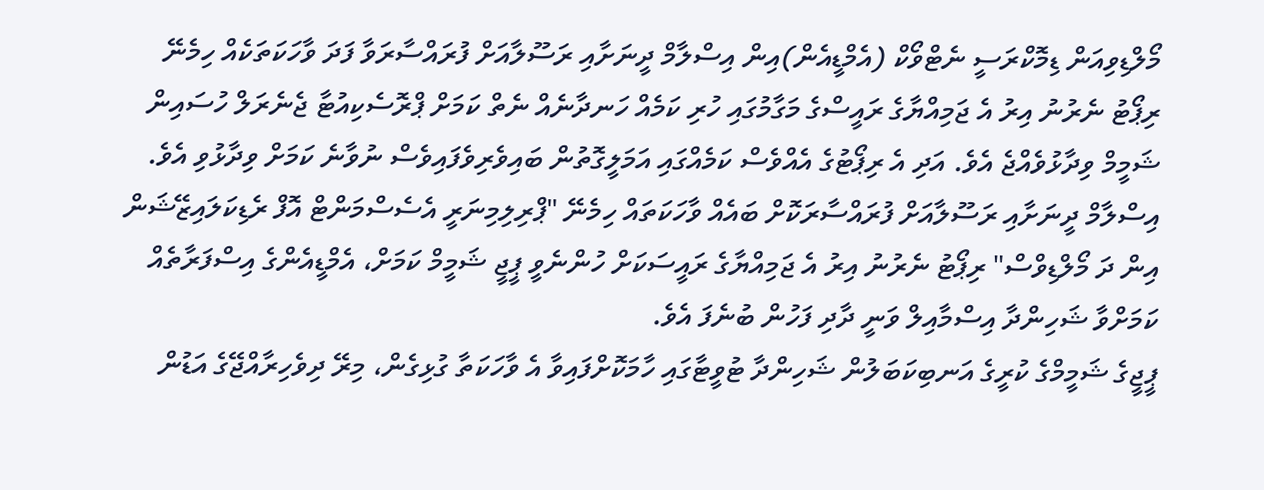މޯލްޑިވިއަން ޑިމޮކްރަސީ ނެޓްވޯކް (އެމްޑީއެން)އިން އިސްލާމް ދީނަށާއި ރަސޫލާއަށް ފުރައްސާރަވާ ފަދަ ވާހަކަތަކެއް ހިމެނޭ ރިޕޯޓު ނެރުނު އިރު އެ ޖަމިއްޔާގެ ރައީސްގެ މަގާމުގައި ހުރި ކަމެއް ހަނދާނެއް ނެތް ކަމަށް ޕްރޮސެކިއުޓާ ޖެނެރަލް ހުސައިން ޝަމީމް ވިދާޅުވެއްޖެ އެވެ. އަދި އެ ރިޕޯޓުގެ އެއްވެސް ކަމެއްގައި އަމަލީގޮތުން ބައިވެރިވެފައިވެސް ނުވާނެ ކަމަށް ވިދާޅުވި އެވެ.
އިސްލާމް ދީނަށާއި ރަސޫލާއަށް ފުރައްސާރަކޮށް ބައެއް ވާހަކަތައް ހިމެނޭ "ޕްރިލިމިނަރީ އެސެސްމަންޓް އޮފް ރެޑިކަލައިޒޭޝަން އިން ދަ މޯލްޑިވްސް" ރިޕޯޓު ނެރުނު އިރު އެ ޖަމިއްޔާގެ ރައީސަކަށް ހުންނެވީ ޕީޖީ ޝަމީމް ކަމަށް، އެމްޑީއެންގެ އިސްފަރާތެއް ކަމަށްވާ ޝަހިންދާ އިސްމާއިލް ވަނީ ދާދި ފަހުން ބުނެފަ އެވެ.
ޕީޖީގެ ޝަމީމްގެ ކުރީގެ އަނބިކަބަލުން ޝަހިންދާ ޓުވީޓާގައި ހާމަކޮށްފައިވާ އެ ވާހަކަތާ ގުޅިގެން، މިރޭ ދިވެހިރާއްޖޭގެ އަޑުން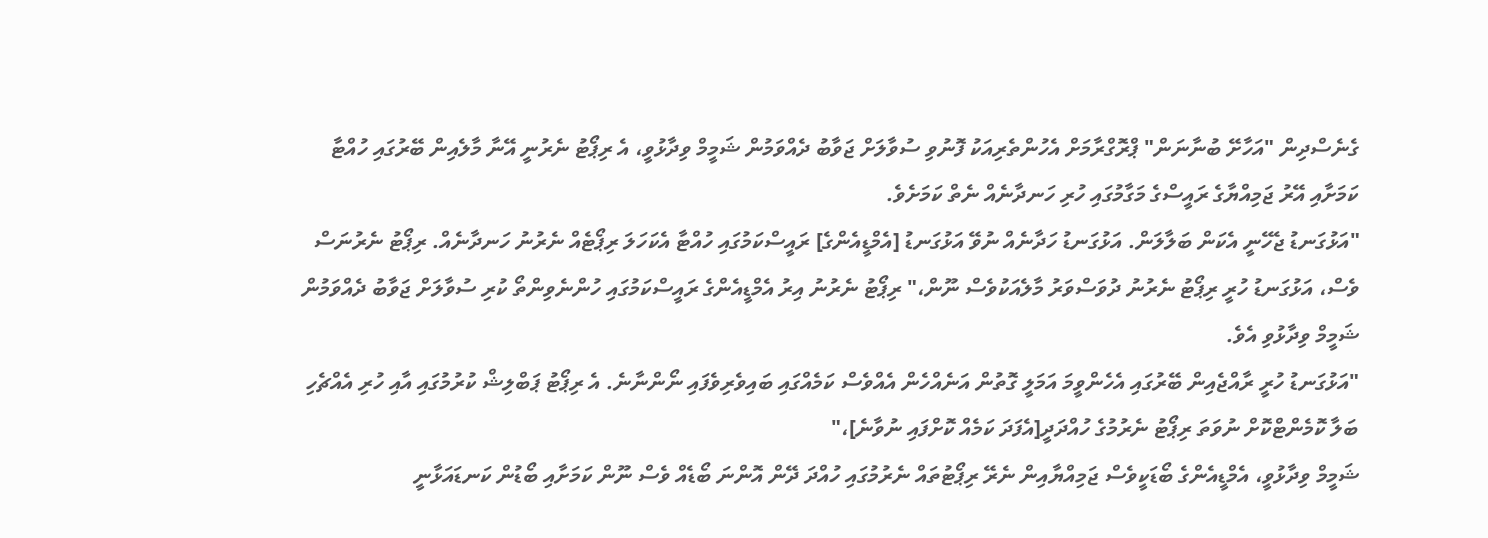ގެނެސްދިން "އަހާށޭ ބުނާނަން" ޕްރޮގްރާމަށް އެހުންތެރިއަކު ފޮނުވި ސުވާލަށް ޖަވާބު ދެއްވަމުން ޝަމީމް ވިދާޅުވީ، އެ ރިޕޯޓު ނެރުނީ އޭނާ މާލެއިން ބޭރުގައި ހުއްޓާ ކަމަށާއި އޭރު ޖަމިއްޔާގެ ރައީސްގެ މަގާމުގައި ހުރި ހަނދާނެއް ނެތް ކަމަށެވެ.
"އަޅުގަނޑު ޖެހޭނީ އެކަން ބަލާލަން. އަޅުގަނޑު ހަދާނެއް ނުވޭ އަޅުގަނޑު [އެމްޑީއެންގެ] ރައީސްކަމުގައި ހުއްޓާ އެކަހަލަ ރިޕޯޓެއް ނެރުނު ހަނދާނެއް. ރިޕޯޓު ނެރުނަސް ވެސް، އަޅުގަނޑު ހުރީ ރިޕޯޓު ނެރުނު ދުވަސްވަރު މާލެއަކުވެސް ނޫން،" ރިޕޯޓު ނެރުނު އިރު އެމްޑީއެންގެ ރައީސްކަމުގައި ހުންނެވިންތޯ ކުރި ސުވާލަށް ޖަވާބު ދެއްވަމުން ޝަމީމް ވިދާޅުވި އެވެ.
"އަޅުގަނޑު ހުރީ ރާއްޖެއިން ބޭރުގައި އެހެންވީމަ އަމަލީ ގޮތުން އަނެއްހެން އެއްވެސް ކަމެއްގައި ބައިވެރިވެފައި ނޯންނާނެ. އެ ރިޕޯޓު ޕަބްލިޝް ކުރުމުގައި އާއި ހުރި އެއްޗެހި ބަލާ ކޮމެންޓްކޮށް ނުވަތަ ރިޕޯޓު ނެރުމުގެ ހުއްދަދީ[އެފަދަ ކަމެއް ކޮށްފައި ނުވާނެ]،"
ޝަމީމް ވިދާޅުވީ، އެމްޑީއެންގެ ބޯޑަކީވެސް ޖަމިއްޔާއިން ނެރޭ ރިޕޯޓުތައް ނެރުމުގައި ހުއްދަ ދޭން އޮންނަ ބޯޑެއް ވެސް ނޫން ކަމަށާއި ބޯޑުން ކަނޑައަޅާނީ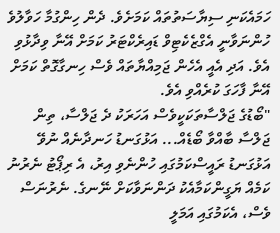ހަމައެކަނި ސިޔާސަތުތައް ކަމަށެވެ. ދެން ހިންގުމާ ހަވާލުވެ ހުންނަވާނީ އެގްޒެކެޓިވް ޑައިރެކްޓަރު ކަމަށް އޭނާ ވިދާޅުވި އެވެ. އަދި އެއީ އެހެން ޖަމިއްޔާތައް ވެސް ހިނގާގޮތް ކަމަށް އޭނާ ފާހަގަ ކުރެއްވި އެވެ.
"ބޯޑުގެ ޖަލްސާތަކަކީވެސް އަހަރަކު ދެ ޖަލްސާ، ތިން ޖަލްސާ ބާއްވާ ބޯޑެއް... އަޅުގަނޑު ހަނދާނެއް ނުވޭ އަޅުގަނޑު ރައީސްކަމުގައި ހުންނެވި އިރު، އެ ރިޕޯޓު ނެރުނު ކަމެއް ޔަގީންކަމާއެކު ދަންނަވާކަށް ނޭނގެ. ނެރުނަސް ވެސް، އެކަމުގައި އަމަލީ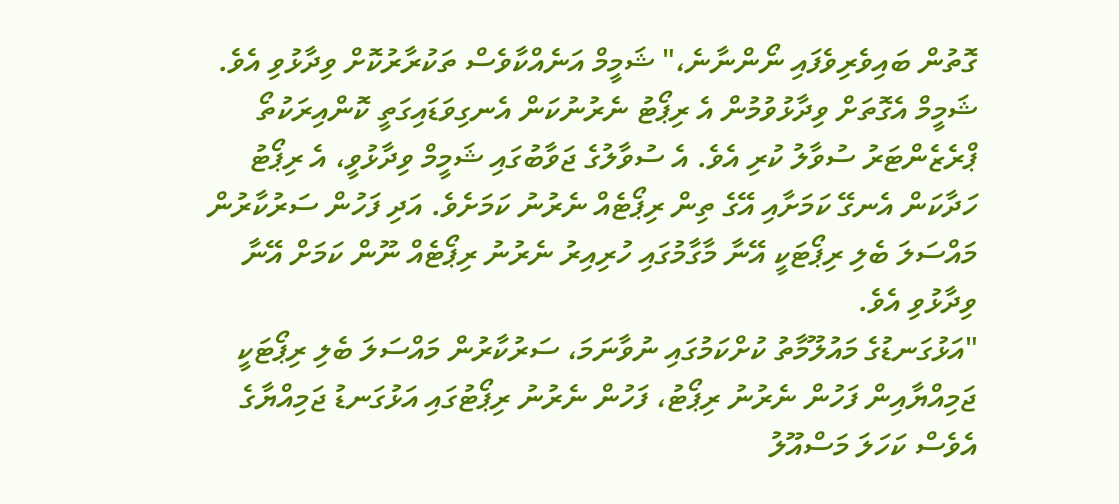ގޮތުން ބައިވެރިވެފައި ނޯންނާނެ،" ޝަމީމް އަނެއްކާވެސް ތަކުރާރުކޮށް ވިދާޅުވި އެވެ.
ޝަމީމް އެގޮތަށް ވިދާޅުވުމުން އެ ރިޕޯޓު ނެރުނުކަން އެނގިވަޑައިގަތީ ކޮންއިރަކުތޯ ޕްރެޒެންޓަރު ސުވާލު ކުރި އެވެ. އެ ސުވާލުގެ ޖަވާބުގައި ޝަމީމް ވިދާޅުވީ، އެ ރިޕޯޓު ހަދާކަން އެނގޭ ކަމަށާއި އޭގެ ތިން ރިޕޯޓެއް ނެރުނު ކަމަށެވެ. އަދި ފަހުން ސަރުކާރުން މައްސަލަ ބެލި ރިޕޯޓަކީ އޭނާ މާގާމުގައި ހުރިއިރު ނެރުނު ރިޕޯޓެއް ނޫން ކަމަށް އޭނާ ވިދާޅުވި އެވެ.
"އަޅުގަނޑުގެ މައުލޫމާތު ކުށްކަމުގައި ނުވާނަމަ، ސަރުކާރުން މައްސަލަ ބެލި ރިޕޯޓަކީ ޖަމިއްޔާއިން ފަހުން ނެރުނު ރިޕޯޓު، ފަހުން ނެރުނު ރިޕޯޓުގައި އަޅުގަނޑު ޖަމިއްޔާގެ އެވެސް ކަހަލަ މަސްއޫލު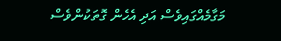މަގާމެއްގައިވެސް އަދި އެހެން ގޮތަކުންވެސް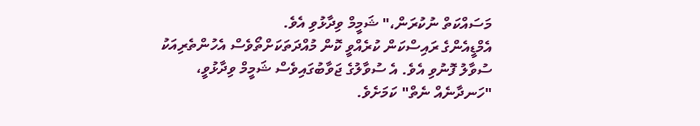މަސައްކަތް ނުކުރަން،" ޝަމީމް ވިދާޅުވި އެވެ.
އެމްޑީއެންގެ ރައިސްކަން ކުރެއްވީ ކޮން މުއްދަތަކަށްތޯވެސް އެހުންތެރިއަކު ސުވާލު ފޮނުވި އެވެ. އެ ސުވާލުގެ ޖަވާބުގައިވެސް ޝަމީމް ވިދާޅުވީ، "ހަނދާނެއް ނެތް" ކަމަށެވެ.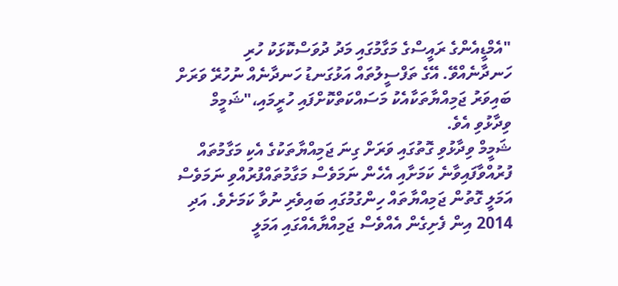"އެމްޑީއެންގެ ރައީސްގެ މަގާމުގައި މަދު ދުވަސްކޮޅަކު ހުރި ހަނދާނެއްވޭ. އޭގެ ތަފްސީލުތައް އަޅުގަނޑު ހަނދާނެއް ނުހުރޭ ވަރަށް ބައިވަރު ޖަމިއްޔާތަކާއެކު މަސައްކަތްކޮށްފައި ހުރީމައި،"ޝަމީމް ވިދާޅުވި އެވެ.
ޝަމީމް ވިދާޅުވި ގޮތުގައި ވަރަށް ގިނަ ޖަމިއްޔާތަކުގެ އެކި މަގާމުތައް ފުރުއްވާފައިވާނެ ކަމަށާއި އެހެން ނަމަވެސް މަގާމުތައްފުރުއްވި ނަމަވެސް އަމަލީ ގޮތުން ޖަމިއްޔާތައް ހިންގުމުގައި ބައިވެރި ނުވާ ކަމަށެވެ. އަދި 2014 އިން ފެށިގެން އެއްވެސް ޖަމިއްޔާއެއްގައި އަމަލީ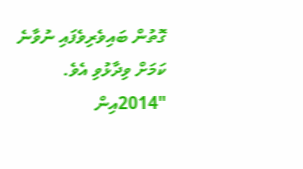ގޮތުން ބައިވެރިވެފައި ނުވާނެ ކަމަށް ވިދާޅުވި އެވެ.
"2014އިން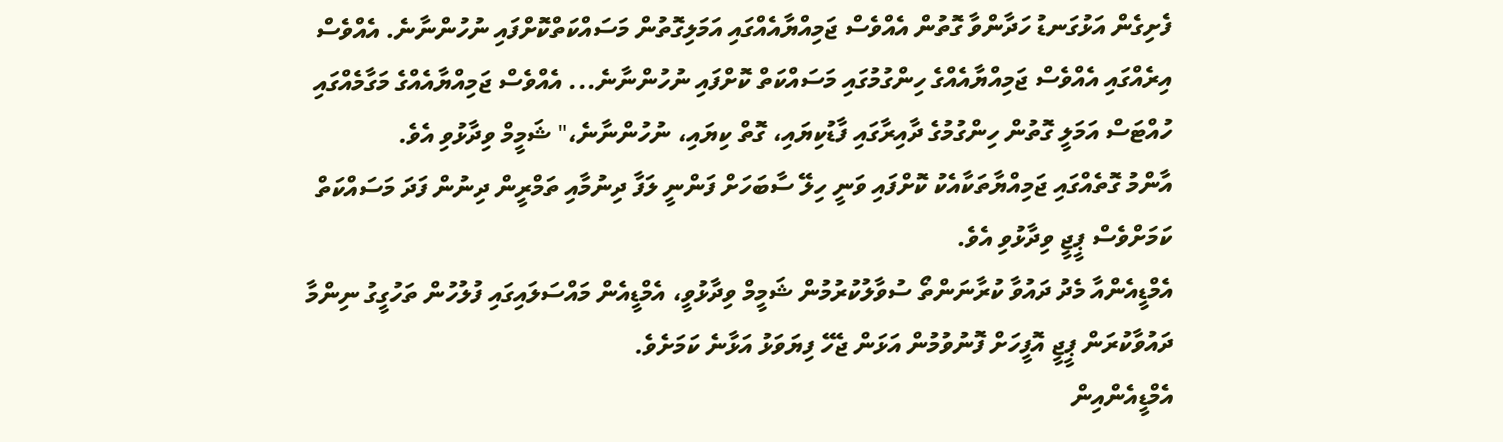ފެށިގެން އަޅުގަނޑު ހަދާންވާ ގޮތުން އެއްވެސް ޖަމިއްޔާއެއްގައި އަމަލިގޮތުން މަސައްކަތްކޮށްފައި ނުހުންނާނެ. އެއްވެސް އިރެއްގައި އެއްވެސް ޖަމިއްޔާއެއްގެ ހިންގުމުގައި މަސައްކަތް ކޮށްފައި ނުހުންނާނެ... އެއްވެސް ޖަމިއްޔާއެއްގެ މަގާމެއްގައި ހުއްޓަސް އަމަލީ ގޮތުން ހިންގުމުގެ ދާއިރާގައި ފާޑުކިޔައި، ގޮތް ކިޔައި، ނުހުންނާނެ،" ޝަމީމް ވިދާޅުވި އެވެ.
އާންމު ގޮތެއްގައި ޖަމިއްޔާތަކާއެކު ކޮށްފައި ވަނީ ހިލޭ ސާބަހަށް ފަންނީ ލަފާ ދިނުމާއި ތަމްރީން ދިނުން ފަދަ މަސައްކަތް ކަމަށްވެސް ޕީޖީ ވިދާޅުވި އެވެ.
އެމްޑީއެންއާ މެދު ދައުވާ ކުރާނަންތޯ ސުވާލުކުރުމުން ޝަމީމް ވިދާޅުވީ، އެމްޑީއެން މައްސަލައިގައި ފުލުހުން ތަހުގީގު ނިންމާ ދައުވާކުރަން ޕީޖީ އޮފީހަށް ފޮނުވުމުން އަޅަން ޖެހޭ ފިޔަވަޅު އަޅާނެ ކަމަށެވެ.
އެމްޑީއެންއިން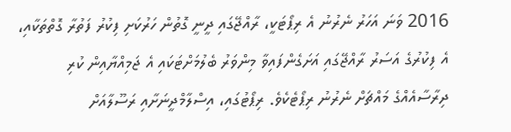2016 ވަނަ އަހަރު ނެރުނު އެ ރިޕޯޓަކީ، ރާއްޖޭގައި ދީނީ ގޮތުން ހަރުކަށި ފިކުރު ފަތުރާ ގޮތްތަކާއި، އެ ފިކުރުގެ އަސަރު ރާއްޖޭގައި އަށަގެންފައިވާ މިންވަރު ބެލުމަށްޓަކައި އެ ޖަމިއްޔާއިން ކުރި ދިރާސާއެއްގެ މައްޗަށް ނެރުނު ރިޕޯޓެކެވެ. ރިޕޯޓުގައި، އިސްލާމްދީނަށާއި ރަސޫލާއަށް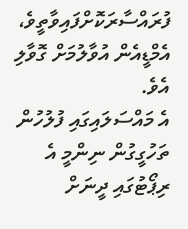ފުރައްސާރަކޮށްފައިވާތީވެ، އެމްޑީއެން އުވާލުމަށް ގޮވާލި އެވެ.
އެ މައްސަލައިގައި ފުލުހުން ތަހުގީގުން ނިންމީ އެ ރިޕޯޓުގައި ދީނަށް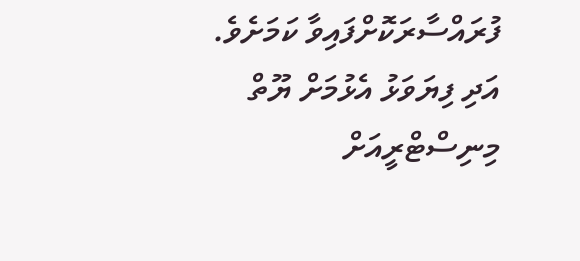ފުރައްސާރަކޮށްފައިވާ ކަމަށެވެ. އަދި ފިޔަވަޅު އެޅުމަށް ޔޫތް މިނިސްޓްރީއަށް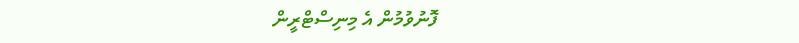ފޮނުވުމުން އެ މިނިސްޓްރީން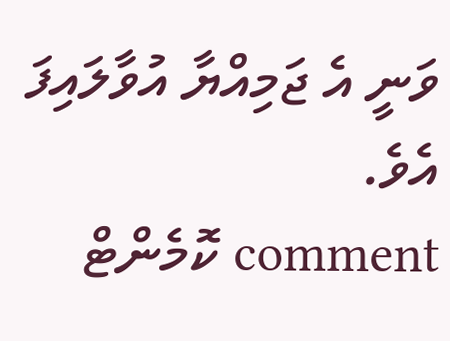ވަނީ އެ ޖަމިއްޔާ އުވާލައިފަ އެވެ.
comment ކޮމެންޓް